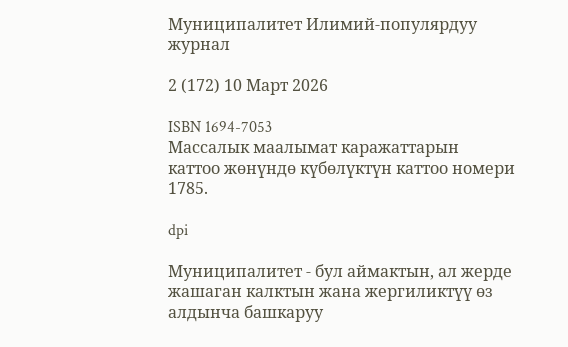Муниципалитет Илимий-популярдуу журнал

2 (172) 10 Март 2026

ISBN 1694-7053
Массалык маалымат каражаттарын
каттоо жөнүндө күбөлүктүн каттоо номери 1785.

dpi

Муниципалитет - бул аймактын, ал жерде жашаган калктын жана жергиликтүү өз алдынча башкаруу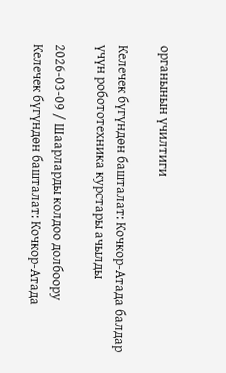органынын үчилтиги

Келечек бүгүндөн башталат: Кочкор-Атада балдар үчүн робототехника курстары ачылды

2026-03-09 / Шаарларды колдоо долбоору
Келечек бүгүндөн башталат: Кочкор-Атада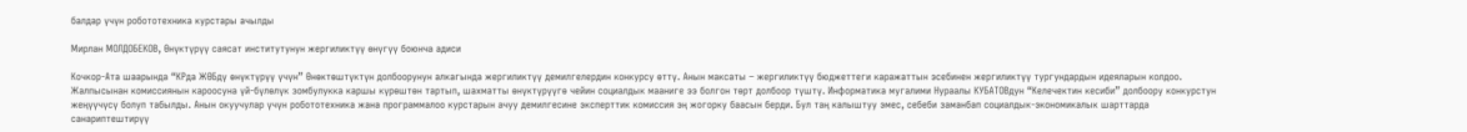балдар үчүн робототехника курстары ачылды

Мирлан МОЛДОБЕКОВ, Өнүктүрүү саясат институтунун жергиликтүү өнүгүү боюнча адиси

Кочкор-Ата шаарында “КРда ЖӨБдү өнүктүрүү үчүн” Өнөктөштүктүн долбоорунун алкагында жергиликтүү демилгелердин конкурсу өттү. Анын максаты – жергиликтүү бюджеттеги каражаттын эсебинен жергиликтүү тургундардын идеяларын колдоо. Жалпысынан комиссиянын кароосуна үй-бүлөлүк зомбулукка каршы күрөштөн тартып, шахматты өнүктүрүүгө чейин социалдык мааниге ээ болгон төрт долбоор түштү. Информатика мугалими Нураалы КУБАТОВдун “Келечектин кесиби” долбоору конкурстун жеңүүчүсү болуп табылды. Анын окуучулар үчүн робототехника жана программалоо курстарын ачуу демилгесине эксперттик комиссия эң жогорку баасын берди. Бул таң калыштуу эмес, себеби заманбап социалдык-экономикалык шарттарда санариптештирүү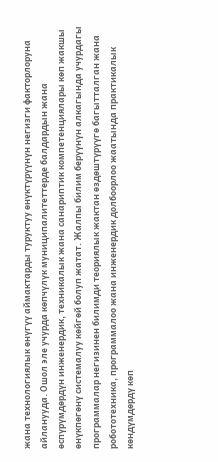жана технологиялык өнүгүү аймактарды туруктуу өнүктүрүүнүн негизги факторлоруна айланууда. Ошол эле учурда көпчүлүк муниципалитеттерде балдардын жана өспүрүмдөрдүн инженердик, техникалык жана санариптик компетенциялары көп жакшы өнүкпөгөнү системалуу көйгөй болуп жатат. Жалпы билим берүүнүн алкагында учурдагы программалар негизинен билимди теориялык жактан өздөштүрүүгө багытталган жана робототехника, программалоо жана инженердик долбоорлоо жаатында практикалык көндүмдөрдү көп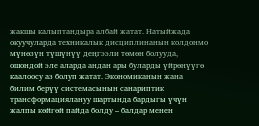жакшы калыптандыра албай жатат. Натыйжада окуучуларда техникалык дисциплинанын колдонмо мүнөзүн түшүнүү деңгээли төмөн болууда, ошондой эле аларда андан ары буларды үйрөнүүгө каалоосу аз болуп жатат. Экономиканын жана билим берүү системасынын санариптик трансформациялануу шартында бардыгы үчүн жалпы көйгөй пайда болду – балдар менен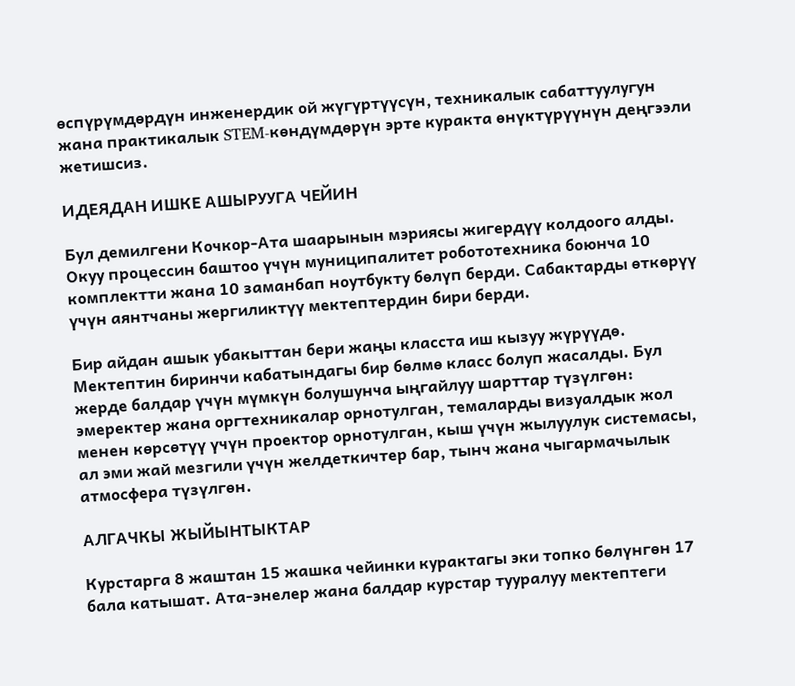өспүрүмдөрдүн инженердик ой жүгүртүүсүн, техникалык сабаттуулугун жана практикалык STEM-көндүмдөрүн эрте куракта өнүктүрүүнүн деңгээли жетишсиз.

ИДЕЯДАН ИШКЕ АШЫРУУГА ЧЕЙИН

Бул демилгени Кочкор-Ата шаарынын мэриясы жигердүү колдоого алды. Окуу процессин баштоо үчүн муниципалитет робототехника боюнча 10 комплектти жана 10 заманбап ноутбукту бөлүп берди. Сабактарды өткөрүү үчүн аянтчаны жергиликтүү мектептердин бири берди.

Бир айдан ашык убакыттан бери жаңы класста иш кызуу жүрүүдө. Мектептин биринчи кабатындагы бир бөлмө класс болуп жасалды. Бул жерде балдар үчүн мүмкүн болушунча ыңгайлуу шарттар түзүлгөн: эмеректер жана оргтехникалар орнотулган, темаларды визуалдык жол менен көрсөтүү үчүн проектор орнотулган, кыш үчүн жылуулук системасы, ал эми жай мезгили үчүн желдеткичтер бар, тынч жана чыгармачылык атмосфера түзүлгөн.

АЛГАЧКЫ ЖЫЙЫНТЫКТАР

Курстарга 8 жаштан 15 жашка чейинки курактагы эки топко бөлүнгөн 17 бала катышат. Ата-энелер жана балдар курстар тууралуу мектептеги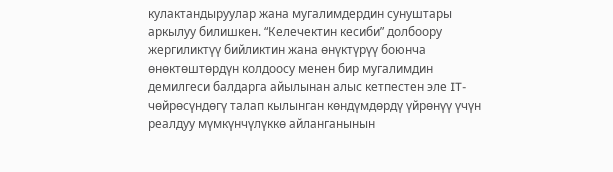кулактандыруулар жана мугалимдердин сунуштары аркылуу билишкен. “Келечектин кесиби” долбоору жергиликтүү бийликтин жана өнүктүрүү боюнча өнөктөштөрдүн колдоосу менен бир мугалимдин демилгеси балдарга айылынан алыс кетпестен эле IT-чөйрөсүндөгү талап кылынган көндүмдөрдү үйрөнүү үчүн реалдуу мүмкүнчүлүккө айланганынын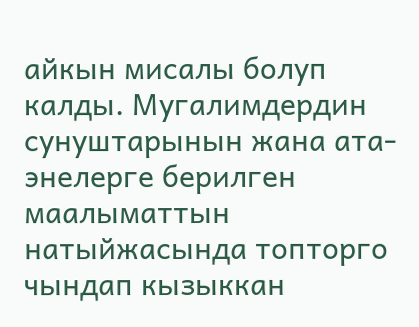айкын мисалы болуп калды. Мугалимдердин сунуштарынын жана ата-энелерге берилген маалыматтын натыйжасында топторго чындап кызыккан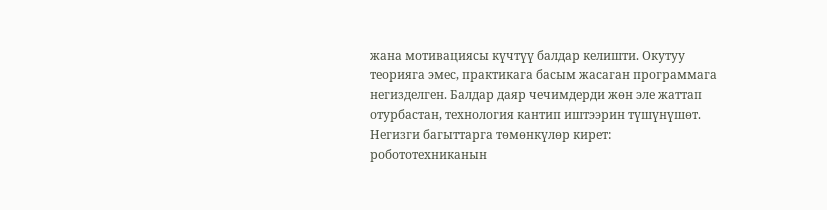жана мотивациясы күчтүү балдар келишти. Окутуу теорияга эмес, практикага басым жасаган программага негизделген. Балдар даяр чечимдерди жөн эле жаттап отурбастан, технология кантип иштээрин түшүнүшөт. Негизги багыттарга төмөнкүлөр кирет: робототехниканын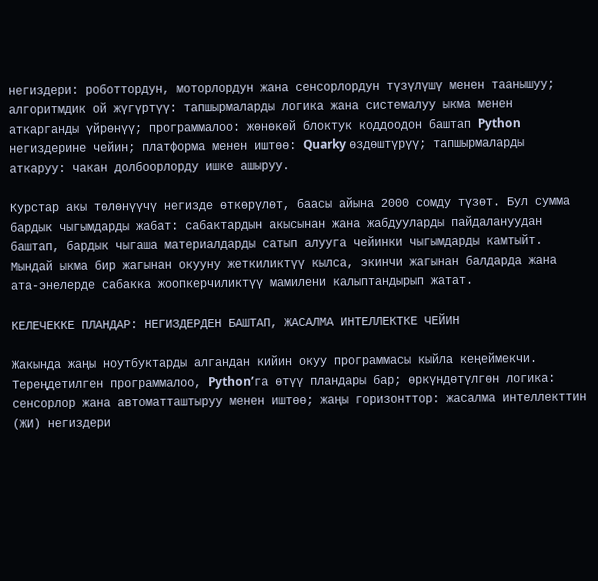негиздери: роботтордун, моторлордун жана сенсорлордун түзүлүшү менен таанышуу; алгоритмдик ой жүгүртүү: тапшырмаларды логика жана системалуу ыкма менен аткарганды үйрөнүү; программалоо: жөнөкөй блоктук коддоодон баштап Python негиздерине чейин; платформа менен иштөө: Quarky өздөштүрүү; тапшырмаларды аткаруу: чакан долбоорлорду ишке ашыруу.

Курстар акы төлөнүүчү негизде өткөрүлөт, баасы айына 2000 сомду түзөт. Бул сумма бардык чыгымдарды жабат: сабактардын акысынан жана жабдууларды пайдалануудан баштап, бардык чыгаша материалдарды сатып алууга чейинки чыгымдарды камтыйт. Мындай ыкма бир жагынан окууну жеткиликтүү кылса, экинчи жагынан балдарда жана ата-энелерде сабакка жоопкерчиликтүү мамилени калыптандырып жатат.

КЕЛЕЧЕККЕ ПЛАНДАР: НЕГИЗДЕРДЕН БАШТАП, ЖАСАЛМА ИНТЕЛЛЕКТКЕ ЧЕЙИН

Жакында жаңы ноутбуктарды алгандан кийин окуу программасы кыйла кеңеймекчи. Тереңдетилген программалоо, Python’га өтүү пландары бар; өркүндөтүлгөн логика: сенсорлор жана автоматташтыруу менен иштөө; жаңы горизонттор: жасалма интеллекттин (ЖИ) негиздери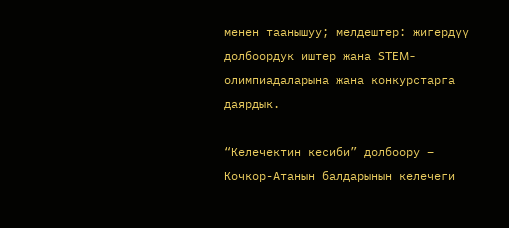менен таанышуу; мелдештер: жигердүү долбоордук иштер жана STEM-олимпиадаларына жана конкурстарга даярдык.

“Келечектин кесиби” долбоору – Кочкор-Атанын балдарынын келечеги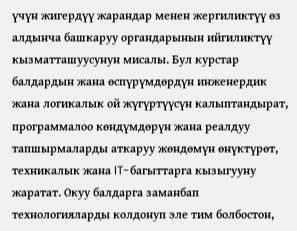үчүн жигердүү жарандар менен жергиликтүү өз алдынча башкаруу органдарынын ийгиликтүү кызматташуусунун мисалы. Бул курстар балдардын жана өспүрүмдөрдүн инженердик жана логикалык ой жүгүртүүсүн калыптандырат, программалоо көндүмдөрүн жана реалдуу тапшырмаларды аткаруу жөндөмүн өнүктүрөт, техникалык жана IT-багыттарга кызыгууну жаратат. Окуу балдарга заманбап технологияларды колдонуп эле тим болбостон,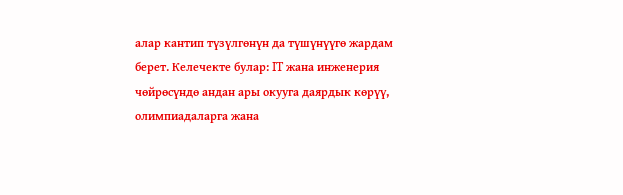алар кантип түзүлгөнүн да түшүнүүгө жардам берет. Келечекте булар: IT жана инженерия чөйрөсүндө андан ары окууга даярдык көрүү, олимпиадаларга жана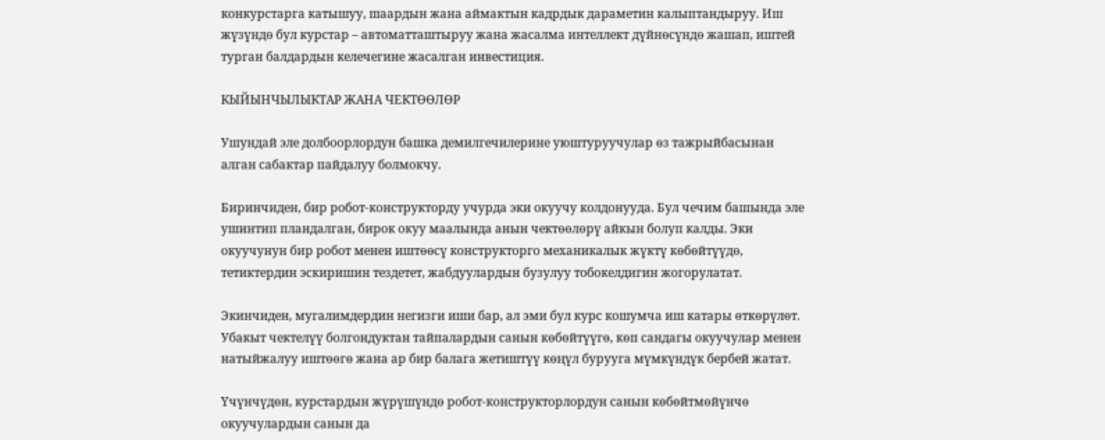конкурстарга катышуу, шаардын жана аймактын кадрдык дараметин калыптандыруу. Иш жүзүндө бул курстар – автоматташтыруу жана жасалма интеллект дүйнөсүндө жашап, иштей турган балдардын келечегине жасалган инвестиция.

КЫЙЫНЧЫЛЫКТАР ЖАНА ЧЕКТӨӨЛӨР

Ушундай эле долбоорлордун башка демилгечилерине уюштуруучулар өз тажрыйбасынан алган сабактар пайдалуу болмокчу.

Биринчиден, бир робот-конструкторду учурда эки окуучу колдонууда. Бул чечим башында эле ушинтип пландалган, бирок окуу маалында анын чектөөлөрү айкын болуп калды. Эки окуучунун бир робот менен иштөөсү конструкторго механикалык жүктү көбөйтүүдө, тетиктердин эскиришин тездетет, жабдуулардын бузулуу тобокелдигин жогорулатат.

Экинчиден, мугалимдердин негизги иши бар, ал эми бул курс кошумча иш катары өткөрүлөт. Убакыт чектелүү болгондуктан тайпалардын санын көбөйтүүгө, көп сандагы окуучулар менен натыйжалуу иштөөгө жана ар бир балага жетиштүү көңүл бурууга мүмкүндүк бербей жатат.

Үчүнчүдөн, курстардын жүрүшүндө робот-конструкторлордун санын көбөйтмөйүнчө окуучулардын санын да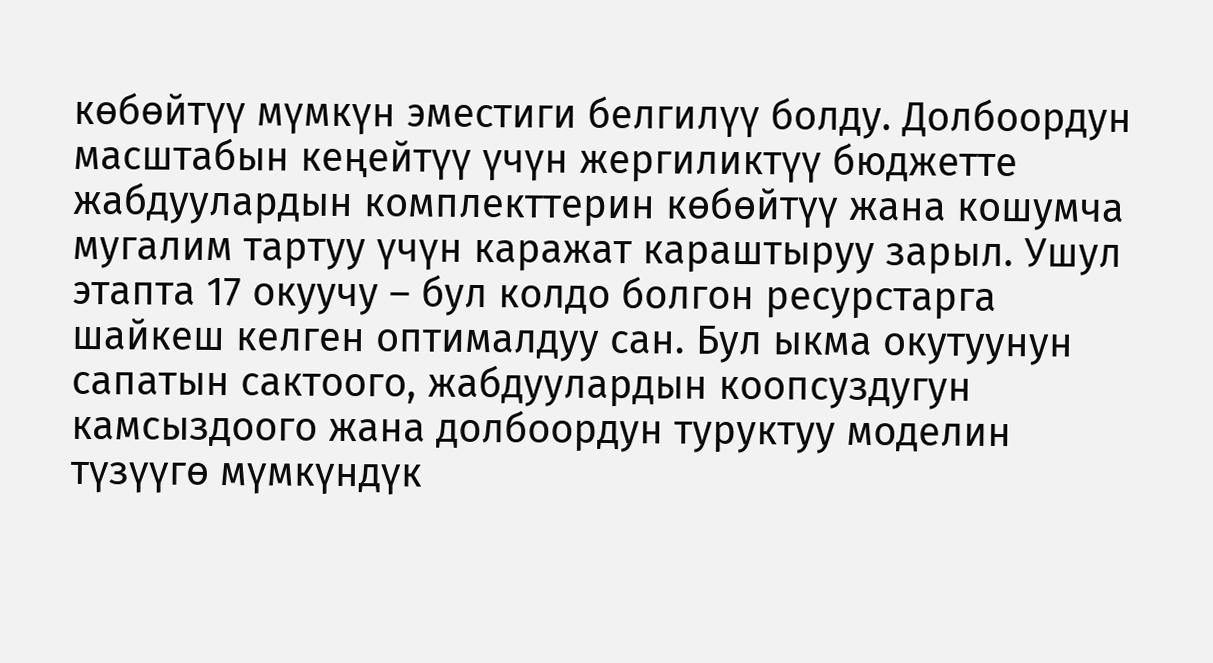көбөйтүү мүмкүн эместиги белгилүү болду. Долбоордун масштабын кеңейтүү үчүн жергиликтүү бюджетте жабдуулардын комплекттерин көбөйтүү жана кошумча мугалим тартуу үчүн каражат караштыруу зарыл. Ушул этапта 17 окуучу – бул колдо болгон ресурстарга шайкеш келген оптималдуу сан. Бул ыкма окутуунун сапатын сактоого, жабдуулардын коопсуздугун камсыздоого жана долбоордун туруктуу моделин түзүүгө мүмкүндүк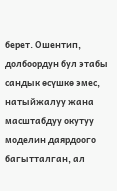берет. Ошентип, долбоордун бул этабы сандык өсүшкө эмес, натыйжалуу жана масштабдуу окутуу моделин даярдоого багытталган, ал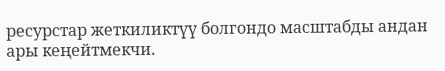ресурстар жеткиликтүү болгондо масштабды андан ары кеңейтмекчи.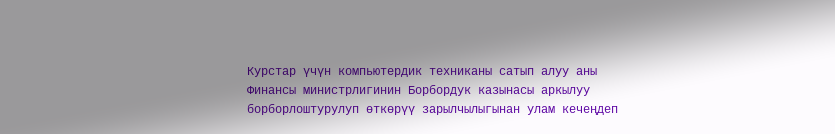Курстар үчүн компьютердик техниканы сатып алуу аны Финансы министрлигинин Борбордук казынасы аркылуу борборлоштурулуп өткөрүү зарылчылыгынан улам кечеңдеп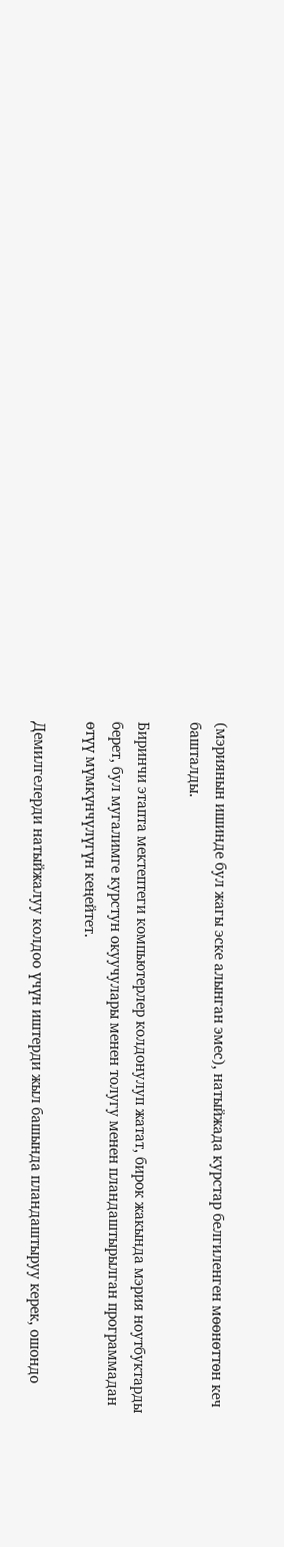(мэриянын ишинде бул жагы эске алынган эмес), натыйжада курстар белгиленген мөөнөттөн кеч башталды.

Биринчи этапта мектептеги компьютерлер колдонулуп жатат, бирок жакында мэрия ноутбуктарды берет, бул мугалимге курстун окуучулары менен толугу менен пландаштырылган программадан өтүү мүмкүнчүлүгүн кеңейтет.

Демилгелерди натыйжалуу колдоо үчүн иштерди жыл башында пландаштыруу керек, ошондо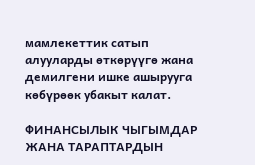мамлекеттик сатып алууларды өткөрүүгө жана демилгени ишке ашырууга көбүрөөк убакыт калат.

ФИНАНСЫЛЫК ЧЫГЫМДАР ЖАНА ТАРАПТАРДЫН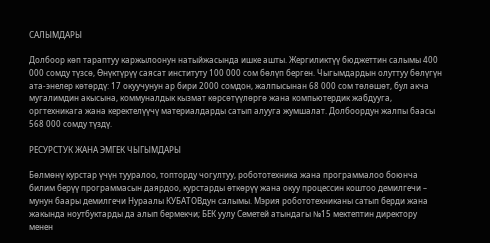САЛЫМДАРЫ

Долбоор көп тараптуу каржылоонун натыйжасында ишке ашты. Жергиликтүү бюджеттин салымы 400 000 сомду түзсө, Өнүктүрүү саясат институту 100 000 сом бөлүп берген. Чыгымдардын олуттуу бөлүгүн ата-энелер көтөрдү: 17 окуучунун ар бири 2000 сомдон, жалпысынан 68 000 сом төлөшөт, бул акча мугалимдин акысына, коммуналдык кызмат көрсөтүүлөргө жана компьютердик жабдууга, оргтехникага жана керектелүүчү материалдарды сатып алууга жумшалат. Долбоордун жалпы баасы 568 000 сомду түздү.

РЕСУРСТУК ЖАНА ЭМГЕК ЧЫГЫМДАРЫ

Бөлмөнү курстар үчүн тууралоо, топторду чогултуу, робототехника жана программалоо боюнча билим берүү программасын даярдоо, курстарды өткөрүү жана окуу процессин коштоо демилгечи – мунун баары демилгечи Нураалы КУБАТОВдун салымы. Мэрия робототехниканы сатып берди жана жакында ноутбуктарды да алып бермекчи; БЕК уулу Семетей атындагы №15 мектептин директору менен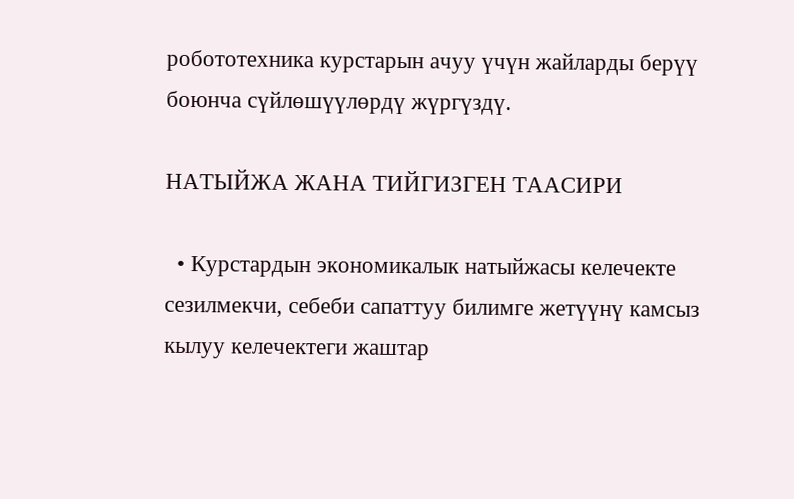робототехника курстарын ачуу үчүн жайларды берүү боюнча сүйлөшүүлөрдү жүргүздү.

НАТЫЙЖА ЖАНА ТИЙГИЗГЕН ТААСИРИ

  • Курстардын экономикалык натыйжасы келечекте сезилмекчи, себеби сапаттуу билимге жетүүнү камсыз кылуу келечектеги жаштар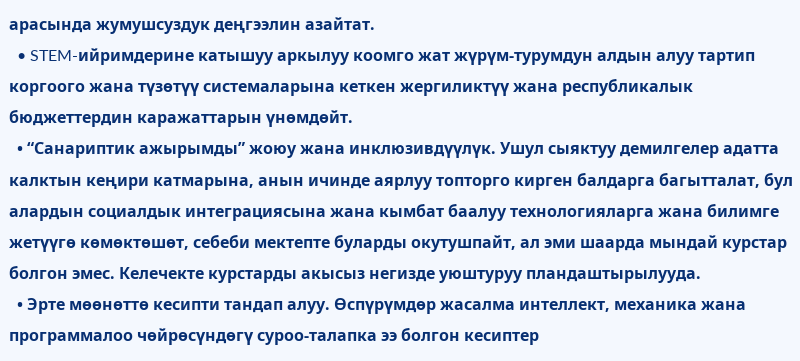арасында жумушсуздук деңгээлин азайтат.
  • STEM-ийримдерине катышуу аркылуу коомго жат жүрүм-турумдун алдын алуу тартип коргоого жана түзөтүү системаларына кеткен жергиликтүү жана республикалык бюджеттердин каражаттарын үнөмдөйт.
  • “Санариптик ажырымды” жоюу жана инклюзивдүүлүк. Ушул сыяктуу демилгелер адатта калктын кеңири катмарына, анын ичинде аярлуу топторго кирген балдарга багытталат, бул алардын социалдык интеграциясына жана кымбат баалуу технологияларга жана билимге жетүүгө көмөктөшөт, себеби мектепте буларды окутушпайт, ал эми шаарда мындай курстар болгон эмес. Келечекте курстарды акысыз негизде уюштуруу пландаштырылууда.
  • Эрте мөөнөттө кесипти тандап алуу. Өспүрүмдөр жасалма интеллект, механика жана программалоо чөйрөсүндөгү суроо-талапка ээ болгон кесиптер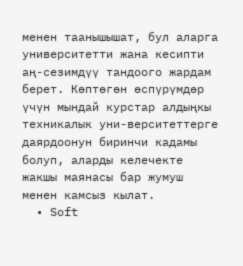менен таанышышат, бул аларга университетти жана кесипти аң-сезимдүү тандоого жардам берет. Көптөгөн өспүрүмдөр үчүн мындай курстар алдыңкы техникалык уни-верситеттерге даярдоонун биринчи кадамы болуп, аларды келечекте жакшы маянасы бар жумуш менен камсыз кылат.
  • Soft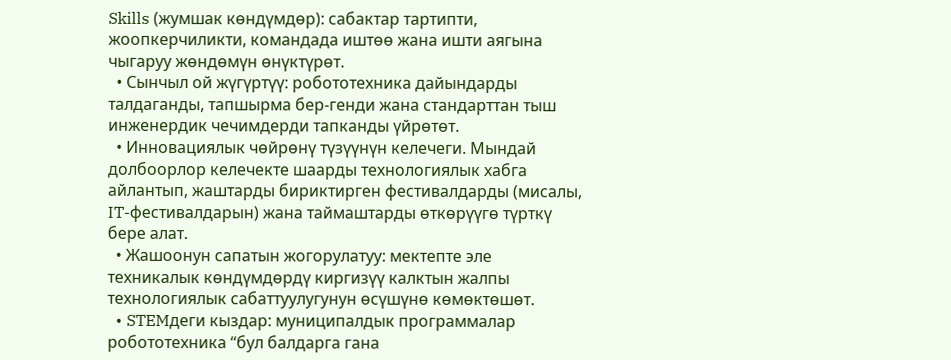Skills (жумшак көндүмдөр): сабактар тартипти, жоопкерчиликти, командада иштөө жана ишти аягына чыгаруу жөндөмүн өнүктүрөт.
  • Сынчыл ой жүгүртүү: робототехника дайындарды талдаганды, тапшырма бер-генди жана стандарттан тыш инженердик чечимдерди тапканды үйрөтөт.
  • Инновациялык чөйрөнү түзүүнүн келечеги. Мындай долбоорлор келечекте шаарды технологиялык хабга айлантып, жаштарды бириктирген фестивалдарды (мисалы, IT-фестивалдарын) жана таймаштарды өткөрүүгө түрткү бере алат.
  • Жашоонун сапатын жогорулатуу: мектепте эле техникалык көндүмдөрдү киргизүү калктын жалпы технологиялык сабаттуулугунун өсүшүнө көмөктөшөт.
  • STEMдеги кыздар: муниципалдык программалар робототехника “бул балдарга гана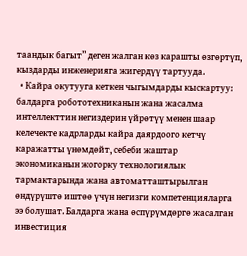таандык багыт” деген жалган көз карашты өзгөртүп, кыздарды инженерияга жигердүү тартууда.
  • Кайра окутууга кеткен чыгымдарды кыскартуу: балдарга робототехниканын жана жасалма интеллекттин негиздерин үйрөтүү менен шаар келечекте кадрларды кайра даярдоого кетчү каражатты үнөмдөйт, себеби жаштар экономиканын жогорку технологиялык тармактарында жана автоматташтырылган өндүрүштө иштөө үчүн негизги компетенцияларга ээ болушат. Балдарга жана өспүрүмдөргө жасалган инвестиция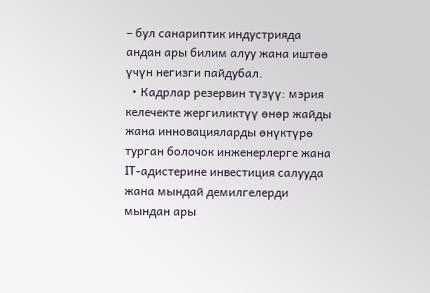– бул санариптик индустрияда андан ары билим алуу жана иштөө үчүн негизги пайдубал.
  • Кадрлар резервин түзүү: мэрия келечекте жергиликтүү өнөр жайды жана инновацияларды өнүктүрө турган болочок инженерлерге жана IT-адистерине инвестиция салууда жана мындай демилгелерди мындан ары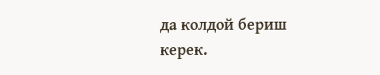да колдой бериш керек.